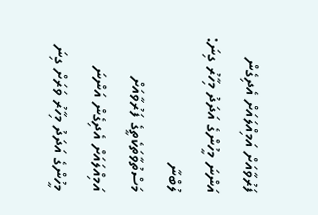ފަރުވާއަށް އަމިއްލައަށް އެދިގެން އަންނަ މީހުންގެ އަދަދު މިހާރު ގިނަ: ލުބްނާ
މަސްތުވާތަކެތީގެ ފަރުވާއަށް އަމިއްލައަށް އެދިގެން އަންނަ މީހުންގެ އަދަދު މިހާރު ވަރަށް ގިނަ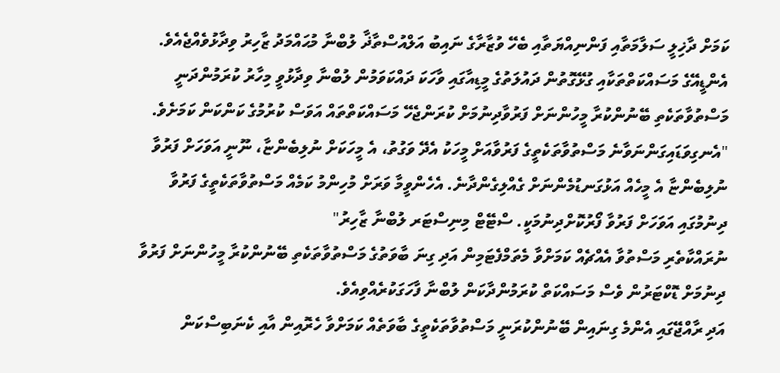ކަމަށް ދާޚިލީ ސަލާމަތާއި ފަންނިއްޔަތާއި ބެހޭ ވުޒާރާގެ ނައިބު އަލްއުސްތާޛާ ލުބްނާ މުޙައްމަދު ޒާހިރު ވިދާޅުވެއްޖެއެވެ.
އެންޑީއޭގެ މަސައްކަތްތަކާއި ގުޅޭގޮތުން ދައުލަތުގެ މީޑިއާގައި ވާހަކަ ދައްކަވަމުން ލުބްނާ ވިދާޅުވީ މިހާރު ކުރަމުންދަނީ މަސްތުވާތަކެތި ބޭނުންކުރާ މީހުންނަށް ފަރުވާދިނުމަށް ކުރަންޖެހޭ މަސައްކަތްތައް އަވަސް ކުރުމުގެ ކަންކަން ކަމަށެވެ.
"އެނގިވަޑައިގަންނަވާނެ މަސްތުވާތަކެތީގެ ފަރުވާއަށް މީހަކު އެދޭ ވަގުތު، އެ މީހަކަށް ނުލިބެންޏާ، ނޫނީ އަވަހަށް ފަރުވާ ނުލިބެންޏާ އެ މީހެއް އަޅުގަނޑުމެންނަށް ގެއްލިގެންދާނެ. އެހެންވީމާ ވަރަށް މުހިންމު ކަމެއް މަސްތުވާތަކެތީގެ ފަރުވާ ދިނުމުގައި އަވަހަށް ފަރުވާ ފޯރުކޮށްދިނުމަކީ. ސްޓޭޓް މިނިސްޓަރ ލުބްނާ ޒާހިރު"
ނުރައްކާތެރި މަސްތުވާ އެއްޗެއް ކަމަށްވާ މެތަމްފެޓަމިން އަދި ގިނަ ބާވަތުގެ މަސްތުވާތަކެތި ބޭނުންކުރާ މީހުންނަށް ފަރުވާ ދިނުމަށް ޑޮކްޓަރުން ވެސް މަސައްކަތް ކުރަމުންދާކަން ލުބްނާ ފާހަގަކުރެއްވިއެވެ.
އަދި ރާއްޖޭގައި އެންމެ ގިނައިން ބޭނުންކުރަނީ މަސްތުވާތަކެތީގެ ބާވަތެއް ކަމަށްވާ ހެރޮއިން އާއި ކެނަބިސްކަން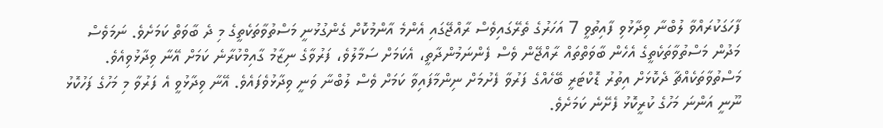ފާހަގަކުރައްވާ ލުބްނާ ވިދާޅުވި ފާއިތުވީ 7 އަހަރުގެ ތެރޭގައިވެސް ރާއްޖޭގައި އެންމެ އާންމުކޮށް ގެންގުޅުނީ މަސްތުވާތަކެތީގެ މި ދެ ބާވަތް ކަމަށެވެ. ނަމަވެސް މަދުން މަސްތުވާތަކެތީގެ އެހެން ބާވަތްތައް ރާއްޖޭން ވެސް ފެންނަމުންދާތީ، އެކަމަށް ސަމާލުވެ، ފަރުވާގެ ނިޒާމު ގާއިމްކުރާނެ ކަމަށް އޭނާ ވިދާޅުވިއެވެ.
މަސްތުވާތަކެއްޗާ ދެކޮޅަށް އިތުރު ޑޮކްޓަރީ ބޭހެއްގެ ފަރުވާ ފެށުމަށް ނިންމާފައިވާ ކަމަށް ވެސް ލުބްނާ ވަނީ ވިދާޅުވެފައެވެ. އޭނާ ވިދާޅުވީ އެ ފަރުވާ މި މަހުގެ ފަހުކޮޅު ނޫނީ އަންނަ މަހުގެ ކުރީކޮޅު ފެށޭނެ ކަމަށެވެ.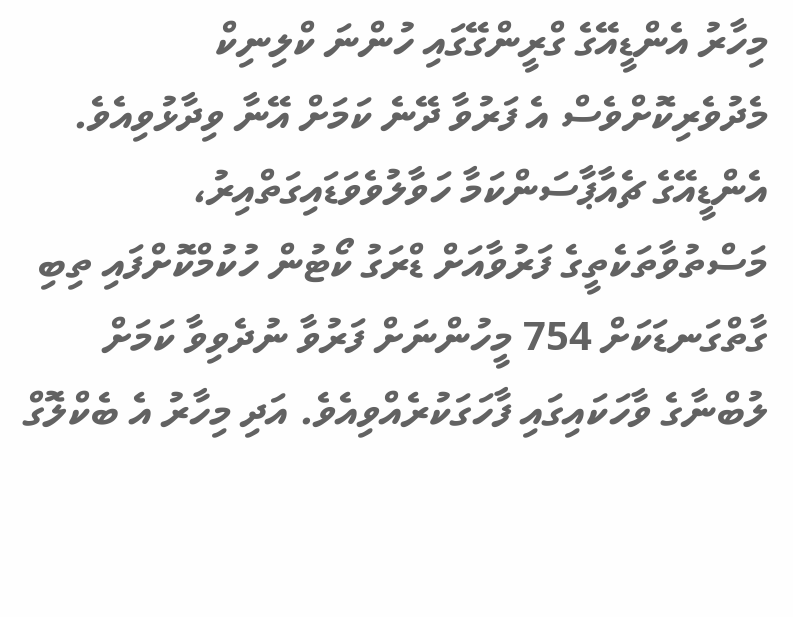މިހާރު އެންޑީއޭގެ ގްރީންގޭގައި ހުންނަ ކްލިނިކް މެދުވެރިކޮށްވެސް އެ ފަރުވާ ދޭނެ ކަމަށް އޭނާ ވިދާޅުވިއެވެ.
އެންޑީއޭގެ ޗެއާޕާސަންކަމާ ހަވާލުވެވަޑައިގަތްއިރު، މަސްތުވާތަކެތީގެ ފަރުވާއަށް ޑްރަގު ކޯޓުން ހުކުމްކޮށްފައި ތިބި ގާތްގަނޑަކަށް 754 މީހުންނަށް ފަރުވާ ނުދެވިވާ ކަމަށް ލުބްނާގެ ވާހަކައިގައި ފާހަގަކުރެއްވިއެވެ. އަދި މިހާރު އެ ބެކްލޮގް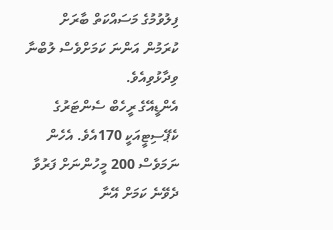ފިލުވުމުގެ މަސައްކަތް ބާރަށް ކުރަމުން އަންނަ ކަމަށްވެސް ލުބްނާ ވިދާޅުވިއެވެ.
އެންޑީއޭގެ ރީހެބް ސެންޓަރުގެ ކެޕޭސިޓީއަކީ 170އެވެ. އެހެން ނަމަވެސް 200 މީހުންނަށް ފަރުވާ ދެވޭނެ ކަމަށް އޭނާ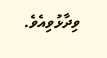ވިދާޅުވިއެވެ.